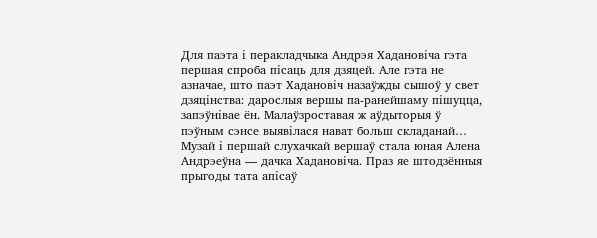Для паэта і перакладчыка Андрэя Хадановіча гэта першая спроба пісаць для дзяцей. Але гэта не азначае, што паэт Хадановіч назаўжды сышоў у свет дзяцінства: дарослыя вершы па-ранейшаму пішуцца, запэўнівае ён. Малаўзроставая ж аўдыторыя ў пэўным сэнсе выявілася нават больш складанай…
Музай і першай слухачкай вершаў стала юная Алена Андрэеўна — дачка Хадановіча. Праз яе штодзённыя прыгоды тата апісаў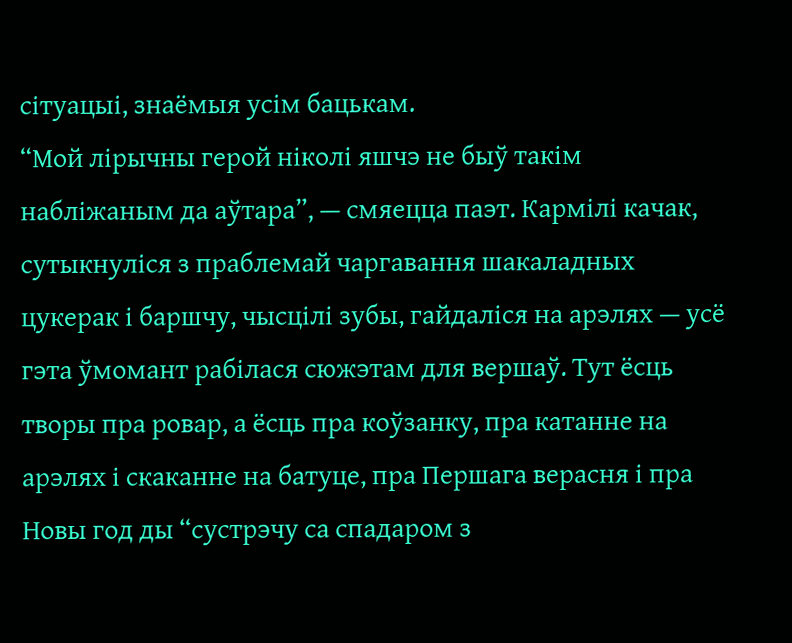сітуацыі, знаёмыя усім бацькам.
“Мой лірычны герой ніколі яшчэ не быў такім набліжаным да аўтара”, — смяецца паэт. Кармілі качак, сутыкнуліся з праблемай чаргавання шакаладных цукерак і баршчу, чысцілі зубы, гайдаліся на арэлях — усё гэта ўмомант рабілася сюжэтам для вершаў. Тут ёсць творы пра ровар, а ёсць пра коўзанку, пра катанне на арэлях і скаканне на батуце, пра Першага верасня і пра Новы год ды “сустрэчу са спадаром з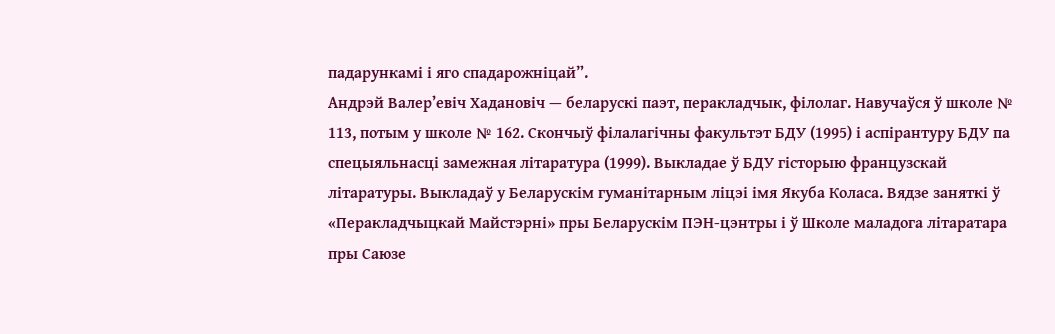падарункамі і яго спадарожніцай”.
Андрэй Валер’евіч Хадановіч — беларускі паэт, перакладчык, філолаг. Навучаўся ў школе № 113, потым у школе № 162. Скончыў філалагічны факультэт БДУ (1995) і аспірантуру БДУ па спецыяльнасці замежная літаратура (1999). Выкладае ў БДУ гісторыю французскай літаратуры. Выкладаў у Беларускім гуманітарным ліцэі імя Якуба Коласа. Вядзе заняткі ў «Перакладчыцкай Майстэрні» пры Беларускім ПЭН-цэнтры і ў Школе маладога літаратара пры Саюзе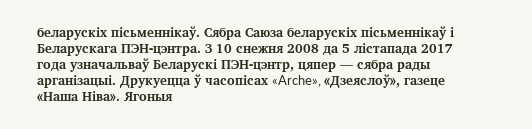беларускіх пісьменнікаў. Сябра Саюза беларускіх пісьменнікаў і Беларускага ПЭН-цэнтра. З 10 снежня 2008 да 5 лістапада 2017 года узначальваў Беларускі ПЭН-цэнтр, цяпер — сябра рады арганізацыі. Друкуецца ў часопісах «Arche», «Дзеяслоў», газеце «Наша Ніва». Ягоныя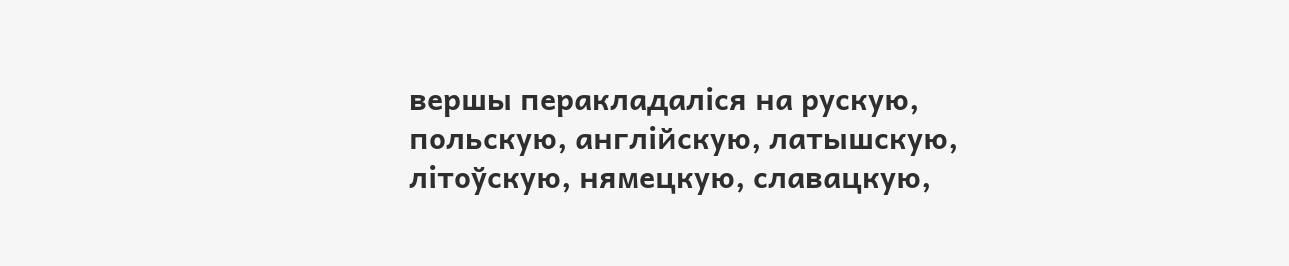вершы перакладаліся на рускую, польскую, англійскую, латышскую, літоўскую, нямецкую, славацкую,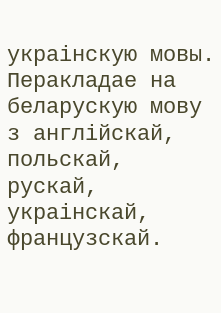украінскую мовы.
Перакладае на беларускую мову з англійскай, польскай, рускай, украінскай, французскай.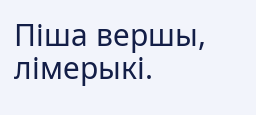Піша вершы, лімерыкі.